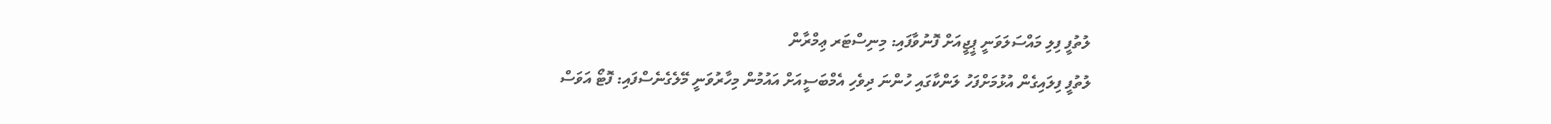ލުތުފީ ފިލި މައްސަލަވަނީ ޕީޖީއަށް ފޮނުވާފައި: މިނިސްޓަރ ޢިމްރާން
ލުތުފީ ފިލައިގެން އުޅުމަށްފަހު ލަންކާގައި ހުންނަ ދިވެހި އެމްބަސީއަށް އައުމުން މިހާރުވަނީ މޭލެގެނެސްފައި: ފޮޓޯ އަވަސް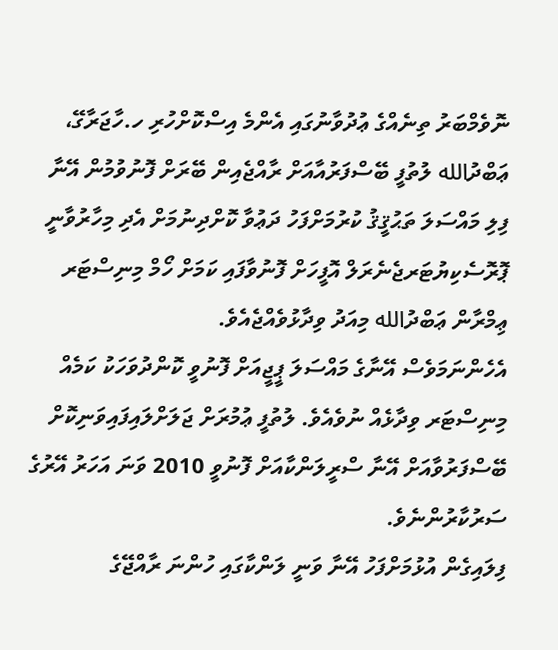ނޮވެމްބަރު ތިނެއްގެ ޢުދުވާނުގައި އެންމެ އިސްކޮށްހުރި ހ.ހާޖަރާގޭ، ޢަބްދުالله ލުތުފީ ބޭސްފަރުއާއަށް ރާއްޖެއިން ބޭރަށް ފޮނުވުމުން އޭނާ ފިލި މައްސަލަ ތަޙުޤީޤު ކުރުމަށްފަހު ދަޢުވާ ކޮށްދިނުމަށް އެދި މިހާރުވާނީ ޕޮރޮސެކިޔުޓަރޖެނެރަލް އޮފީހަށް ފޮނުވާފައި ކަމަށް ހޯމް މިނިސްޓަރ ޢިމްރާން ޢަބްދުالله މިއަދު ވިދާޅުވެއްޖެއެވެ.
އެހެންނަމަވެސް އޭނާގެ މައްސަލަ ޕީޖީއަށް ފޮނުވީ ކޮންދުވަހަކު ކަމެއް މިނިސްޓަރ ވިދާޅެއް ނުވެއެވެ. ލުތުފީ ޢުމުރަށް ޖަލަށްލައިފައިވަނިކޮށް ބޭސްފަރުވާއަށް އޭނާ ސްރީލަންކާއަށް ފޮނުވީ 2010 ވަނަ އަހަރު އޭރުގެ ސަރުކާރުންނެވެ.
ފިލައިގެން އުޅުމަށްފަހު އޭނާ ވަނީ ލަންކާގައި ހުންނަ ރާއްޖޭގެ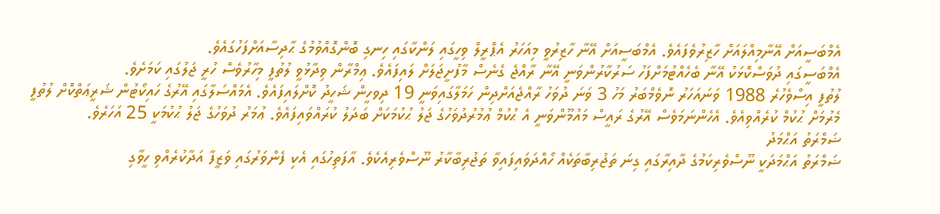އެމްބަސީއަށް އޭނާމިއްލައަށް ހާޒިރުވެފައެވެ. އެމްބަސީއަށް އޭނާ ހާޒިރުވީ މިއަހަރު އެޕްރީލް ވިހީގައި ލަންކާގައި ހިނގި ބޮންގޮއްވުމުގެ ޙާދިސާއަށްފަހުގައެވެ.
އެމްބަސީގައި ދުވަސްކޮޅަކު އޭނާ ބެހެއްޓުމަށްފަހު ސަރުކާރުންވަނީ އޭނާ ރާއްޖެ ގެނެސް މާފުށީޖަލަށް ލައިފައެވެ. ޢިމްރާން ވިދާޅުވީ ލުތުފީ މިހާރުވެސް ހުރީ ޖަލުގައި ކަމަށެވެ.
ލުތުފީ އިސްވެހުރެ 1988 ވަނައަހަރު ނޮވެމްބަރު މަހު 3 ވަނަ ދުވަހު ރާއްޖެއަށްދިން ހަމަލާގައިވަނީ 19 ދިވހީން ޝަހީދު ކޮށްލައިފައެވެ. އެމައްސަލާގައި އޭރުގެ ހައިކޯޓުން ޝަރީޢަތްކޮށް ލުތުފީ މެރުމަށް ޙުކުމް ކުރެއްވިއެވެ. އެހެންނަމަވެސް އޭރުގެ ރައީސް މައުމޫންވަނީ އެ ޙުކުމް ޢުމުރުދުވަހުގެ ޖަލު ޙުކުމަކަށް ބަދަލު ކުރައްވައިފައެވެ. ޢުމަރު ދުވަހުގެ ޖަލު ޙުކުމަކީ 25 އަހަރެވެ.
ޟަމްރަތު އަޙްމަދު
ޟަމްރަތު އަޙްމަދަކީ ނޫސްވެރިކަމުގެ ދާއިރާގައި ގިނަ ތަޖުރިބާތަކެއް ހޯއްދަވައިފައިވާ ތަޖުރިބާކާރު ނޫސްވެރިއެކެވެ. އާފަތިހުގައި އެކި ފެންވަރުގައި ވަޒީފާ އަދާކުރެއްވި ހީވާގި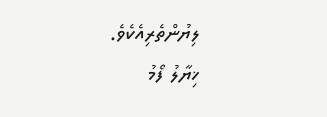ލިޔުންތެރިއެކެވެ.
ޚިޔާލު ފޯމު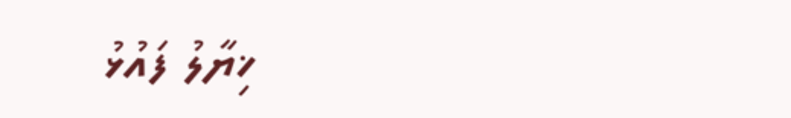ޚިޔާލު ފައުޅު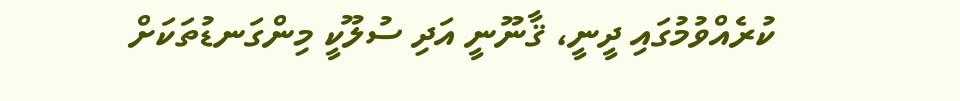ކުރެއްވުމުގައި ދީނީ، ޤާނޫނީ އަދި ސުލޫކީ މިންގަނޑުތަކަށް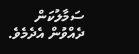ސަމާލުކަން ދެއްވުން އެދެމެވެ.